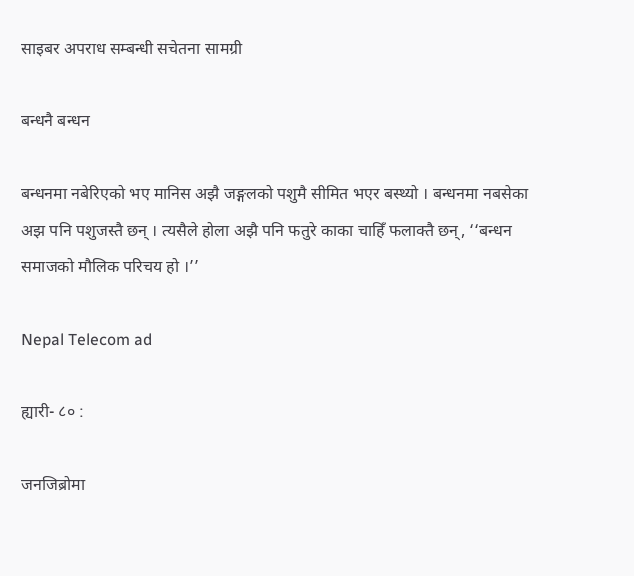साइबर अपराध सम्बन्धी सचेतना सामग्री

बन्धनै बन्धन

बन्धनमा नबेरिएको भए मानिस अझै जङ्गलको पशुमै सीमित भएर बस्थ्यो । बन्धनमा नबसेका अझ पनि पशुजस्तै छन् । त्यसैले होला अझै पनि फतुरे काका चाहिँ फलाक्तै छन्, ‘‘बन्धन समाजको मौलिक परिचय हो ।’’

Nepal Telecom ad

ह्यारी- ८० :

जनजिब्रोमा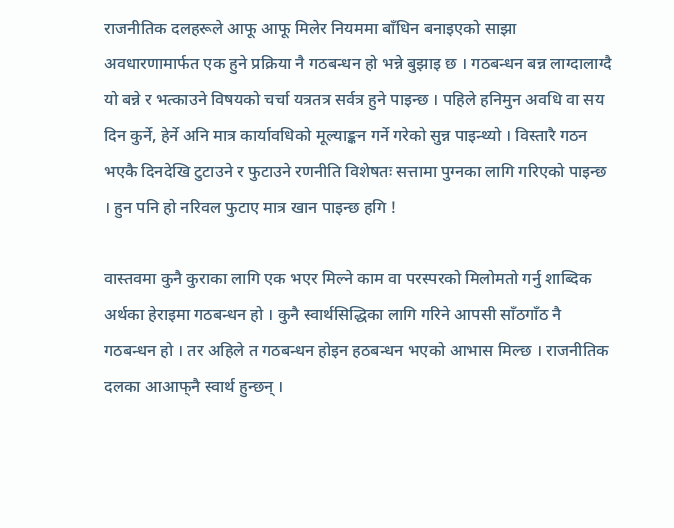राजनीतिक दलहरूले आफू आफू मिलेर नियममा बाँधिन बनाइएको साझा अवधारणामार्फत एक हुने प्रक्रिया नै गठबन्धन हो भन्ने बुझाइ छ । गठबन्धन बन्न लाग्दालाग्दै यो बन्ने र भत्काउने विषयको चर्चा यत्रतत्र सर्वत्र हुने पाइन्छ । पहिले हनिमुन अवधि वा सय दिन कुर्ने, हेर्ने अनि मात्र कार्यावधिको मूल्याङ्कन गर्ने गरेको सुन्न पाइन्थ्यो । विस्तारै गठन भएकै दिनदेखि टुटाउने र फुटाउने रणनीति विशेषतः सत्तामा पुग्नका लागि गरिएको पाइन्छ । हुन पनि हो नरिवल फुटाए मात्र खान पाइन्छ हगि !

वास्तवमा कुनै कुराका लागि एक भएर मिल्ने काम वा परस्परको मिलोमतो गर्नु शाब्दिक अर्थका हेराइमा गठबन्धन हो । कुनै स्वार्थसिद्धिका लागि गरिने आपसी साँठगाँठ नै गठबन्धन हो । तर अहिले त गठबन्धन होइन हठबन्धन भएको आभास मिल्छ । राजनीतिक दलका आआफ्‌नै स्वार्थ हुन्छन् ।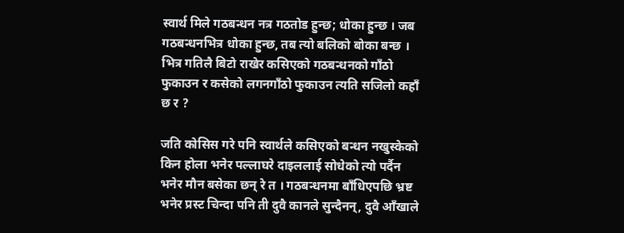स्वार्थ मिले गठबन्धन नत्र गठतोड हुन्छ; धोका हुन्छ । जब गठबन्धनभित्र धोका हुन्छ, तब त्यो बलिको बोका बन्छ । भित्र गतिलै बिटो राखेर कसिएको गठबन्धनको गाँठो फुकाउन र कसेको लगनगाँठो फुकाउन त्यति सजिलो कहाँ छ र ?

जति कोसिस गरे पनि स्वार्थले कसिएको बन्धन नखुस्केको किन होला भनेर पल्लाघरे दाइललाई सोधेको त्यो पर्दैन भनेर मौन बसेका छन् रे त । गठबन्धनमा बाँधिएपछि भ्रष्ट भनेर प्रस्ट चिन्दा पनि ती दुवै कानले सुन्दैनन्, दुवै आँखाले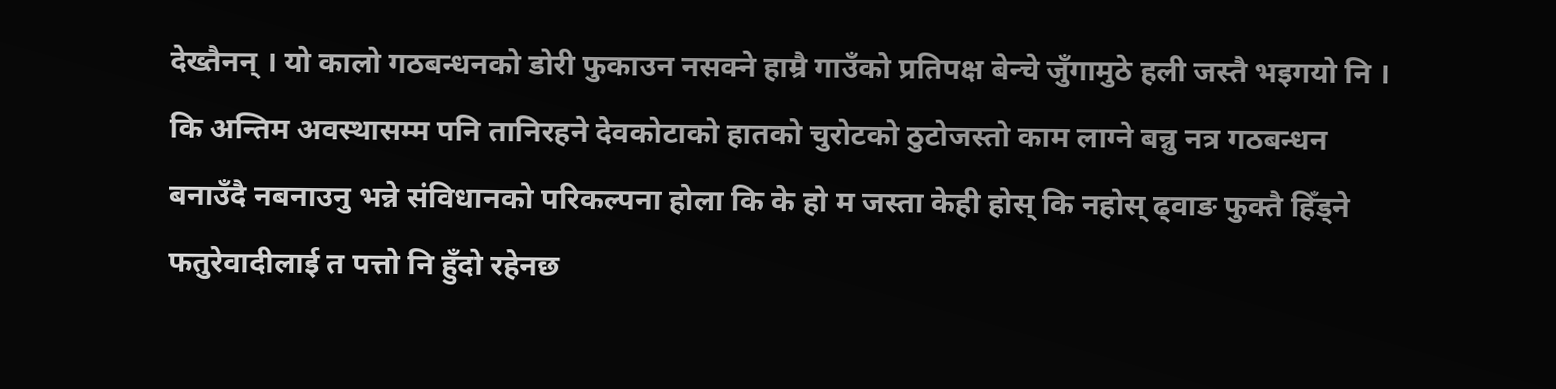देख्तैनन् । यो कालो गठबन्धनको डोरी फुकाउन नसक्ने हाम्रै गाउँको प्रतिपक्ष बेन्चे जुँगामुठे हली जस्तै भइगयो नि । कि अन्तिम अवस्थासम्म पनि तानिरहने देवकोटाको हातको चुरोटको ठुटोजस्तो काम लाग्ने बन्नु नत्र गठबन्धन बनाउँदै नबनाउनु भन्ने संविधानको परिकल्पना होला कि के हो म जस्ता केही होस् कि नहोस् ढ्वाङ फुक्तै हिँड्ने फतुरेवादीलाई त पत्तो नि हुँदो रहेनछ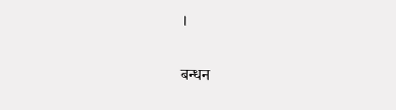।

बन्धन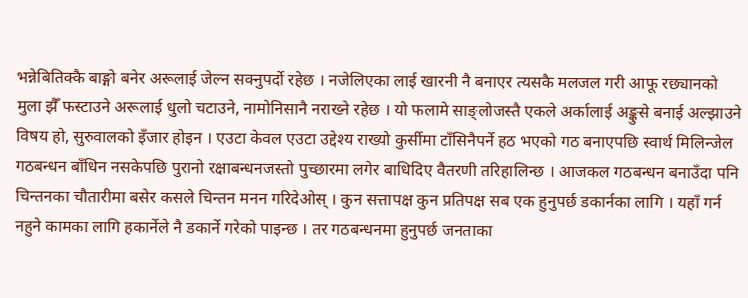भन्नेबितिक्कै बाङ्गो बनेर अरूलाई जेल्न सक्नुपर्दो रहेछ । नजेलिएका लाई खारनी नै बनाएर त्यसकै मलजल गरी आफू रछ्यानको मुला झैँ फस्टाउने अरूलाई धुलो चटाउने, नामोनिसानै नराख्ने रहेछ । यो फलामे साङ्लोजस्तै एकले अर्कालाई अङ्कुसे बनाई अल्झाउने विषय हो, सुरुवालको इँजार होइन । एउटा केवल एउटा उद्देश्य राख्यो कुर्सीमा टाँसिनैपर्ने हठ भएको गठ बनाएपछि स्वार्थ मिलिन्जेल गठबन्धन बाँधिन नसकेपछि पुरानो रक्षाबन्धनजस्तो पुच्छारमा लगेर बाधिदिए वैतरणी तरिहालिन्छ । आजकल गठबन्धन बनाउँदा पनि चिन्तनका चौतारीमा बसेर कसले चिन्तन मनन गरिदेओस् । कुन सत्तापक्ष कुन प्रतिपक्ष सब एक हुनुपर्छ डकार्नका लागि । यहाँ गर्न नहुने कामका लागि हकार्नेले नै डकार्ने गरेको पाइन्छ । तर गठबन्धनमा हुनुपर्छ जनताका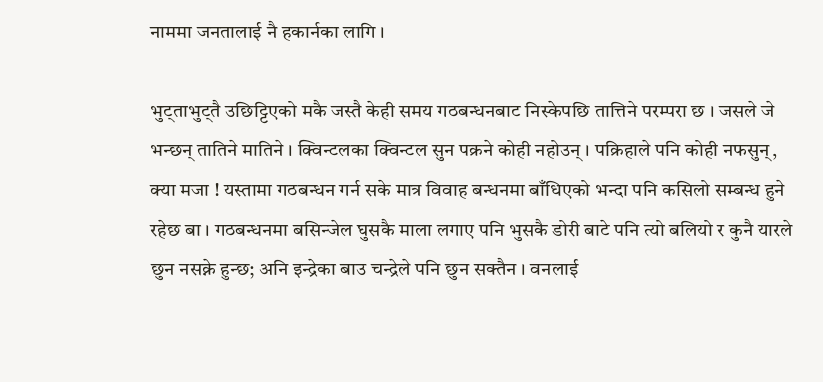नाममा जनतालाई नै हकार्नका लागि ।

भुट्ताभुट्तै उछिट्टिएको मकै जस्तै केही समय गठबन्धनबाट निस्केपछि तात्तिने परम्परा छ । जसले जे भन्छन् तातिने मातिने । क्विन्टलका क्विन्टल सुन पक्रने कोही नहोउन् । पक्रिहाले पनि कोही नफसुन्, क्या मजा ! यस्तामा गठबन्धन गर्न सके मात्र विवाह बन्धनमा बाँधिएको भन्दा पनि कसिलो सम्बन्ध हुने रहेछ बा । गठबन्धनमा बसिन्जेल घुसकै माला लगाए पनि भुसकै डोरी बाटे पनि त्यो बलियो र कुनै यारले छुन नसक्ने हुन्छ; अनि इन्द्रेका बाउ चन्द्रेले पनि छुन सक्तैन । वनलाई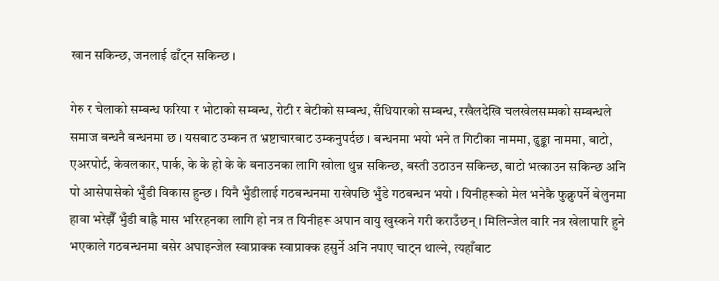खान सकिन्छ, जनलाई ढाँट्न सकिन्छ ।

गेरु र चेलाको सम्बन्ध फरिया र भोटाको सम्बन्ध, रोटी र बेटीको सम्बन्ध, सँधियारको सम्बन्ध, रखैलदेखि चलखेलसम्मको सम्बन्धले समाज बन्धनै बन्धनमा छ । यसबाट उम्कन त भ्रष्टाचारबाट उम्कनुपर्दछ । बन्धनमा भयो भने त गिटीका नाममा, ढुङ्का नाममा, बाटो, एअरपोर्ट, केवलकार, पार्क, के के हो के के बनाउनका लागि खोला थुन्न सकिन्छ, बस्ती उठाउन सकिन्छ, बाटो भत्काउन सकिन्छ अनि पो आसेपासेको भुँडी विकास हुन्छ । यिनै भुँडीलाई गठबन्धनमा राखेपछि भुँडे गठबन्धन भयो । यिनीहरूको मेल भनेकै फुक्नुपर्ने बेलुनमा हावा भरेझैँ भुँडी बाह्रै मास भरिरहनका लागि हो नत्र त यिनीहरू अपान वायु खुस्कने गरी कराउँछन् । मिलिन्जेल वारि नत्र खेलापारि हुने भएकाले गठबन्धनमा बसेर अघाइन्जेल स्वाप्राक्क स्वाप्राक्क हसुर्ने अनि नपाए चाट्न थाल्ने, त्यहाँबाट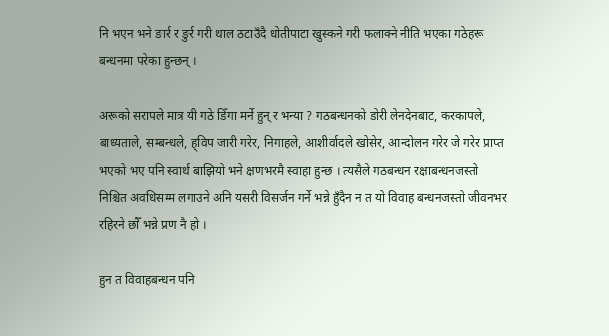नि भएन भने ङार्र र ङुर्र गरी थाल ठटाउँदै धोतीपाटा खुस्कने गरी फलाक्ने नीति भएका गठेहरू बन्धनमा परेका हुन्छन् ।

अरूको सरापले मात्र यी गठे डिँगा मर्ने हुन् र भन्या ? गठबन्धनको डोरी लेनदेनबाट, करकापले, बाध्यताले, सम्बन्धले, ह्‌विप जारी गरेर, निगाहले, आशीर्वादले खोसेर, आन्दोलन गरेर जे गरेर प्राप्त भएको भए पनि स्वार्थ बाझियो भने क्षणभरमै स्वाहा हुन्छ । त्यसैले गठबन्धन रक्षाबन्धनजस्तो निश्चित अवधिसम्म लगाउने अनि यसरी विसर्जन गर्ने भन्ने हुँदैन न त यो विवाह बन्धनजस्तो जीवनभर रहिरने छौँ भन्ने प्रण नै हो ।

हुन त विवाहबन्धन पनि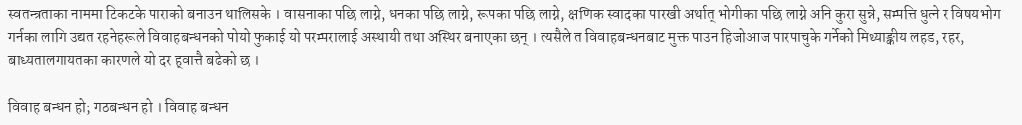स्वतन्त्रताका नाममा टिकटके पाराको बनाउन थालिसके । वासनाका पछि लाग्ने, धनका पछि लाग्ने, रूपका पछि लाग्ने, क्षणिक स्वादका पारखी अर्थात् भोगीका पछि लाग्ने अनि कुरा सुन्ने, सम्पत्ति धुत्ने र विषयभोग गर्नका लागि उद्यत रहनेहरूले विवाहबन्धनको पोयो फुकाई यो परम्परालाई अस्थायी तथा अस्थिर बनाएका छन् । त्यसैले त विवाहबन्धनबाट मुक्त पाउन हिजोआज पारपाचुके गर्नेको मिथ्याङ्कीय लहड, रहर, बाध्यतालगायतका कारणले यो दर ह्‌वात्तै बढेको छ ।

विवाह बन्धन हो; गठबन्धन हो । विवाह बन्धन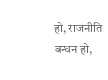हो, राजनीति बन्धन हो,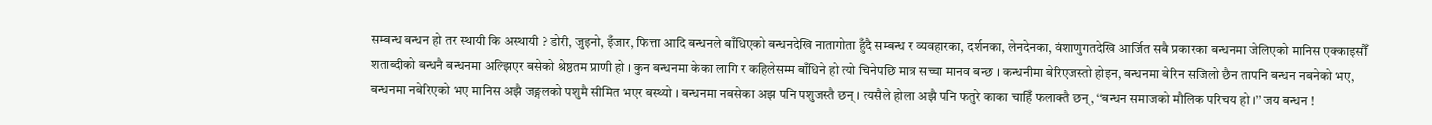सम्बन्ध बन्धन हो तर स्थायी कि अस्थायी ? डोरी, जुइनो, इँजार, फित्ता आदि बन्धनले बाँधिएको बन्धनदेखि नातागोता हुँदै सम्बन्ध र व्यवहारका, दर्शनका, लेनदेनका, वंशाणुगतदेखि आर्जित सबै प्रकारका बन्धनमा जेलिएको मानिस एक्काइसौँ शताब्दीको बन्धनै बन्धनमा अल्झिएर बसेको श्रेष्ठतम प्राणी हो । कुन बन्धनमा केका लागि र कहिलेसम्म बाँधिने हो त्यो चिनेपछि मात्र सच्चा मानव बन्छ । कन्धनीमा बेरिएजस्तो होइन, बन्धनमा बेरिन सजिलो छैन तापनि बन्धन नबनेको भए, बन्धनमा नबेरिएको भए मानिस अझै जङ्गलको पशुमै सीमित भएर बस्थ्यो । बन्धनमा नबसेका अझ पनि पशुजस्तै छन् । त्यसैले होला अझै पनि फतुरे काका चाहिँ फलाक्तै छन्, ‘‘बन्धन समाजको मौलिक परिचय हो ।’’ जय बन्धन !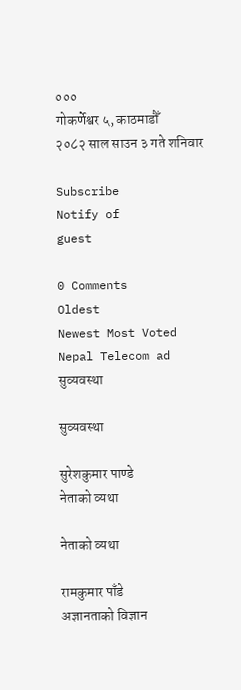०००
गोकर्णेश्वर ५, काठमाडौँ
२०८२ साल साउन ३ गते शनिवार

Subscribe
Notify of
guest

0 Comments
Oldest
Newest Most Voted
Nepal Telecom ad
सुव्यवस्था

सुव्यवस्था

सुरेशकुमार पाण्डे
नेताको व्यथा

नेताको व्यथा

रामकुमार पाँडे
अज्ञानताको विज्ञान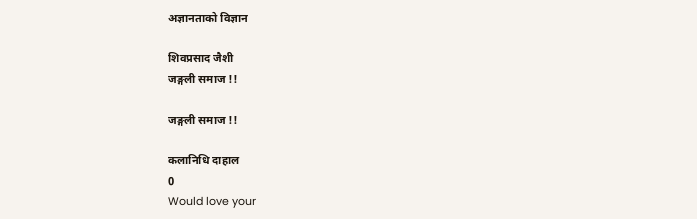अज्ञानताको विज्ञान

शिवप्रसाद जैशी
जङ्गली समाज !!

जङ्गली समाज !!

कलानिधि दाहाल
0
Would love your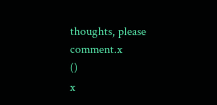thoughts, please comment.x
()
x